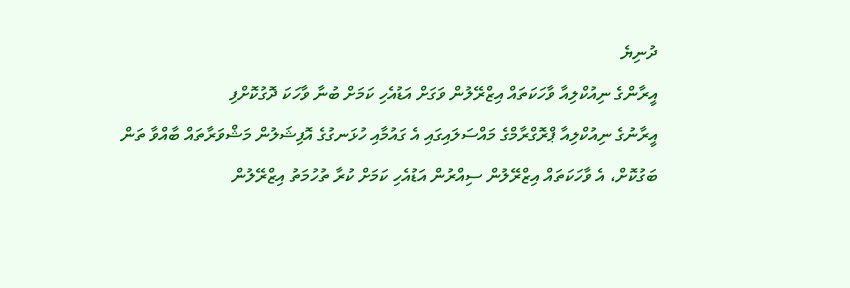ދުނިޔެ
އީރާންގެ ނިއުކްލިއާ ވާހަކަތައް އިޒްރޭލުން ވަގަށް އަޑުއެހި ކަމަށް ބުނާ ވާހަކަ ދޮގުކޮށްފި
އީރާނުގެ ނިއުކްލިއާ ޕްރޮގްރާމްގެ މައްސަލައިގައި އެ ގައުމާއި ހުޅަނގުގެ އޮފިޝަލުން މަޝްވަރާތައް ބާއްވާ ތަން ބަގުކޮށް، އެ ވާހަކަތައް އިޒްރޭލުން ސިއްރުން އަޑުއެހި ކަމަށް ކުރާ ތުހުމަތު އިޒްރޭލުން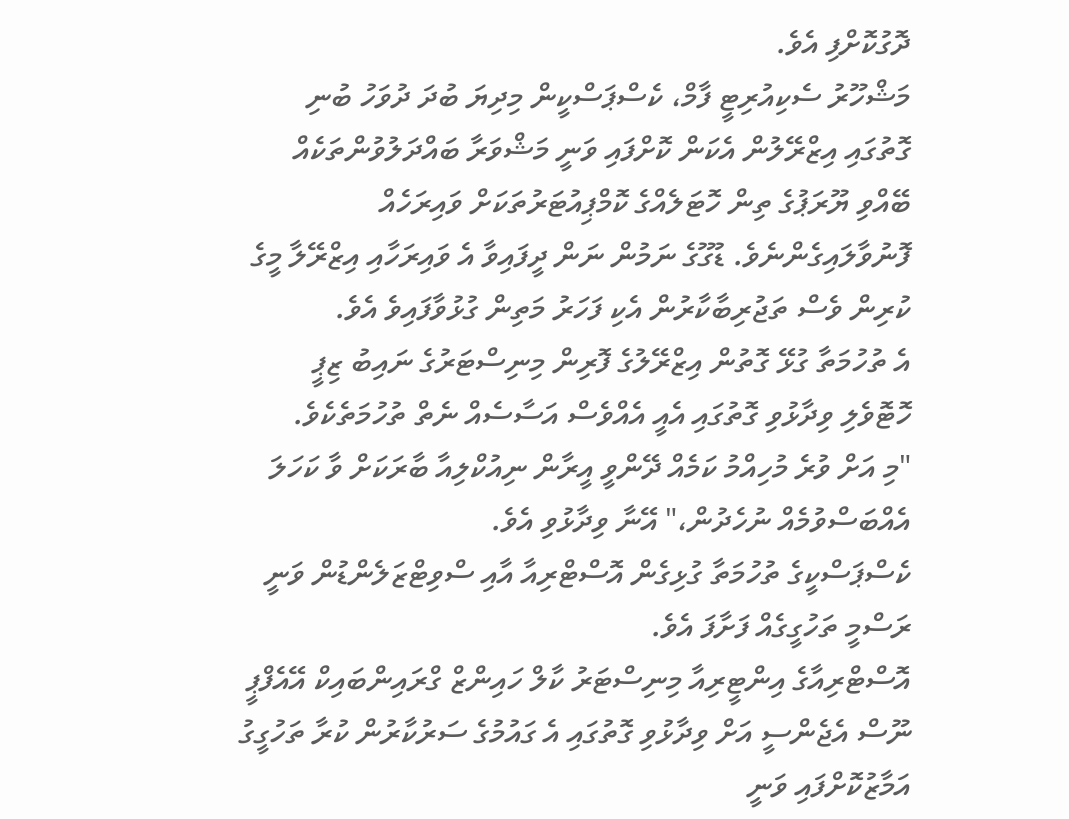ދޮގުކޮށްފި އެވެ.
މަޝްހޫރު ސެކިއުރިޓީ ފާމް، ކެސްޕަސްކީން މިދިޔަ ބުދަ ދުވަހު ބުނި ގޮތުގައި އިޒްރޭލުން އެކަން ކޮށްފައި ވަނީ މަޝްވަރާ ބައްދަލުވުންތަކެއް ބޭއްވި ޔޫރަޕުގެ ތިން ހޮޓަލެއްގެ ކޮމްޕިއުޓަރުތަކަށް ވައިރަހެއް ފޮނުވާލައިގެންނެވެ. ޑުގޫގެ ނަމުން ނަން ދީފައިވާ އެ ވައިރަހާއި އިޒްރޭލާ މީގެ ކުރިން ވެސް ތަޖުރިބާކާރުން އެކި ފަހަރު މަތިން ގުޅުވާފައިވެ އެވެ.
އެ ތުހުމަތާ ގުޅޭ ގޮތުން އިޒްރޭލުގެ ފޮރިން މިނިސްޓަރުގެ ނައިބު ޒިޕީ ހޮޓޮވެލި ވިދާޅުވި ގޮތުގައި އެއީ އެއްވެސް އަސާސެއް ނެތް ތުހުމަތެކެވެ.
"މި އަށް ވުރެ މުހިއްމު ކަމެއް ދޭންވީ އީރާން ނިއުކްލިއާ ބާރަކަށް ވާ ކަހަލަ އެއްބަސްވުމެއް ނުހެދުން،" އޭނާ ވިދާޅުވި އެވެ.
ކެސްޕަސްކީގެ ތުހުމަތާ ގުޅިގެން އޮސްޓްރިއާ އާއި ސްވިޓްޒަލެންޑުން ވަނީ ރަސްމީ ތަހުގީގެއް ފަށާފަ އެވެ.
އޮސްޓްރިއާގެ އިންޓީރިއާ މިނިސްޓަރު ކާލް ހައިންޒް ގްރައިންބައިކް އޭއެފްޕީ ނޫސް އެޖެންސީ އަށް ވިދާޅުވި ގޮތުގައި އެ ގައުމުގެ ސަރުކާރުން ކުރާ ތަހުގީގު އަމާޒުކޮށްފައި ވަނީ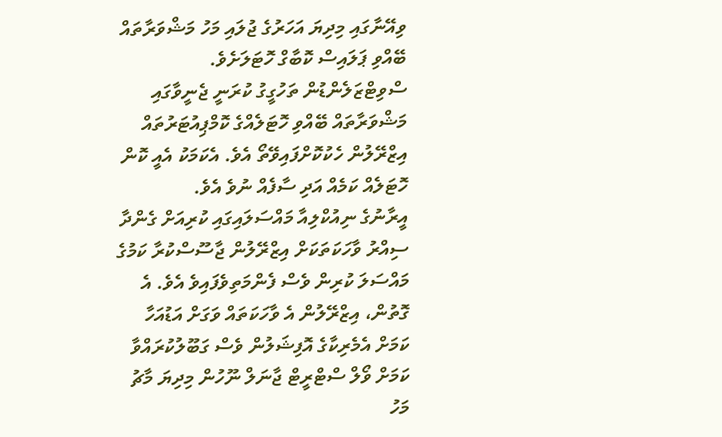ވިއޭނާގައި މިދިޔަ އަހަރުގެ ޖުލައި މަހު މަޝްވަރާތައް ބޭއްވި ޕަލައިސް ކޮބާގް ހޮޓަލަށެވެ.
ސްވިޓްޒަލެންޑުން ތަހުގީގު ކުރަނީ ޖެނީވާގައި މަޝްވަރާތައް ބޭއްވި ހޮޓަލެއްގެ ކޮމްޕިއުޓަރުތައް އިޒްރޭލުން ހެކުކޮށްފައިވޭތޯ އެވެ. އެކަމަކު އެއީ ކޮން ހޮޓަލެއް ކަމެއް އަދި ސާފެއް ނުވެ އެވެ.
އީރާނުގެ ނިއުކްލިއާ މައްސަލައިގައި ކުރިއަށް ގެންދާ ސިއްރު ވާހަކަތަކަށް އިޒްރޭލުން ޖާސޫސްކުރާ ކަމުގެ މައްސަލަ ކުރިން ވެސް ފެންމަތިވެފައިވެ އެވެ. އެ ގޮތުން، އިޒްރޭލުން އެ ވާހަކަތައް ވަގަށް އަޑުއަހާ ކަމަށް އެމެރިކާގެ އޮފިޝަލުން ވެސް ގަބޫލުކުރައްވާ ކަމަށް ވޯލް ސްޓްރީޓް ޖާނަލް ނޫހުން މިދިޔަ މާޗު މަހު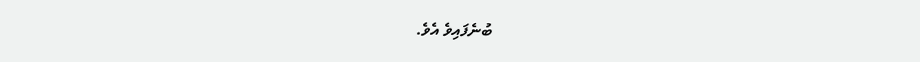ބުނެފައިވެ އެވެ.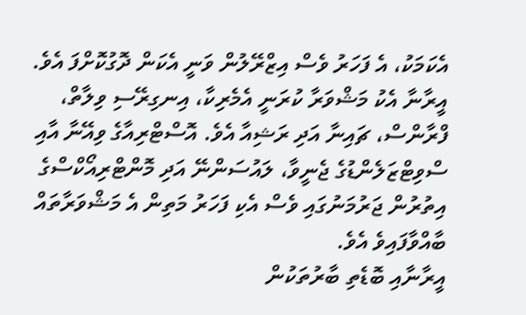އެކަމަކު، އެ ފަހަރު ވެސް އިޒްރޭލުން ވަނީ އެކަން ދޮގުކޮށްފަ އެވެ.
އީރާނާ އެކު މަޝްވަރާ ކުރަނީ އެމެރިކާ، އިނގިރޭސި ވިލާތް، ފްރާންސް، ޗައިނާ އަދި ރަޝިއާ އެވެ. އޮސްޓްރިއާގެ ވިއޭނާ އާއި ސްވިޓްޒަލެންޑުގެ ޖެނީވާ، ލައުސަންނޭ އަދި މޮންޓްރިއޯކްސްގެ އިތުރުން ޖަރުމަނުގައި ވެސް އެކި ފަހަރު މަތިން އެ މަޝްވަރާތައް ބާއްވާފައިވެ އެވެ.
އީރާނާއި ބޮޑެތި ބާރުތަކުން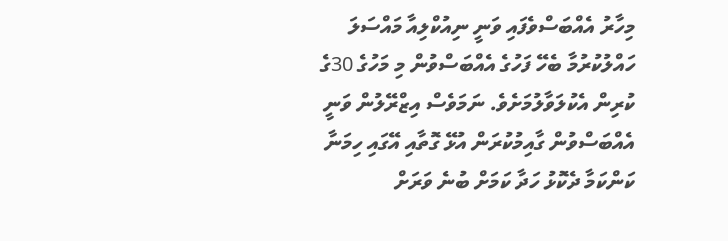މިހާރު އެއްބަސްވެފައި ވަނީ ނިއުކްލިއާ މައްސަލަ ހައްލުކުރުމާ ބެހޭ ފަހުގެ އެއްބަސްވުން މި މަހުގެ 30ގެ ކުރިން އެކުލަވާލުމަށެވެ. ނަމަވެސް އިޒްރޭލުން ވަނީ އެއްބަސްވުން ގާއިމުކުރަން އުޅޭ ގޮތާއި އޭގައި ހިމަނާ ކަންކަމާ ދެކޮޅު ހަދާ ކަމަށް ބުނެ ވަރަށް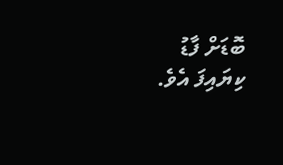ބޮޑަށް ފާޑު ކިޔައިފަ އެވެ.